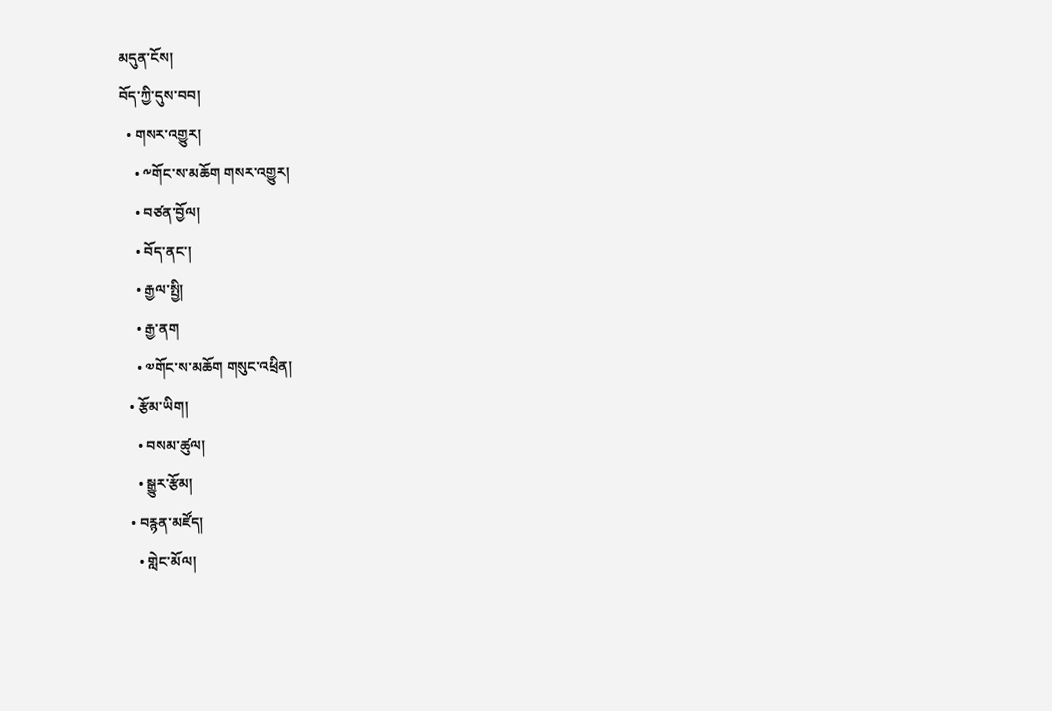མདུན་ངོས།
བོད་ཀྱི་དུས་བབ།
  • གསར་འགྱུར།
    • ༸གོང་ས་མཆོག གསར་འགྱུར།
    • བཙན་བྱོལ།
    • བོད་ནང་།
    • རྒྱལ་སྤྱི།
    • རྒྱ་ནག
    • ༧གོང་ས་མཆོག གསུང་འཕྲིན།
  • རྩོམ་ཡིག།
    • བསམ་ཚུལ།
    • སྒྱུར་རྩོམ།
  • བརྙན་མཛོད།
    • གླེང་མོལ།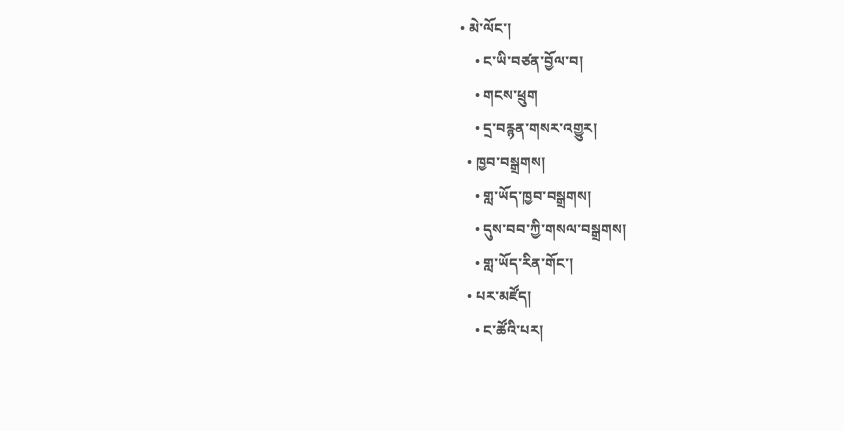• མེ་ལོང་།
    • ང་ཡི་བཙན་བྱོལ་བ།
    • གངས་ཕྲུག
    • དྲ་བརྙན་གསར་འགྱུར།
  • ཁྱབ་བསྒྲགས།
    • གླ་ཡོད་ཁྱབ་བསྒྲགས།
    • དུས་བབ་ཀྱི་གསལ་བསྒྲགས།
    • གླ་ཡོད་རིན་གོང་།
  • པར་མཛོད།
    • ང་ཚོའི་པར།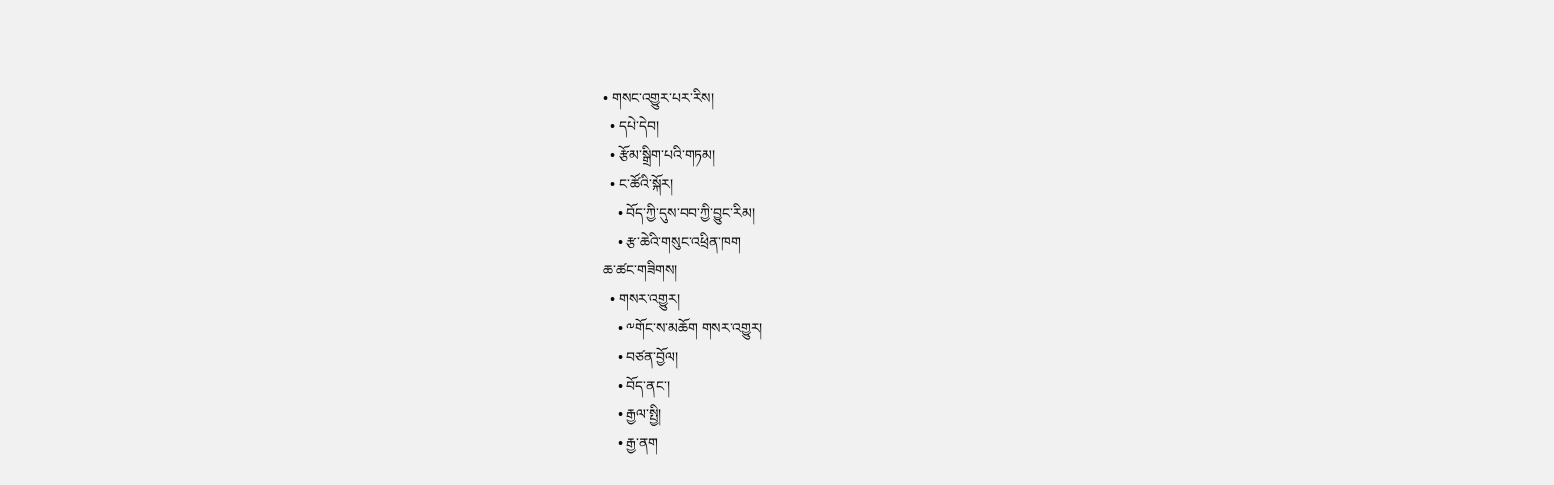• གསང་འགྱུར་པར་རིས།
  • དཔེ་དེབ།
  • རྩོམ་སྒྲིག་པའི་གཏམ།
  • ང་ཚོའི་སྐོར།
    • བོད་ཀྱི་དུས་བབ་ཀྱི་བྱུང་རིམ།
    • རྩ་ཆེའི་གསུང་འཕྲིན་ཁག
ཆ་ཚང་གཟིགས།
  • གསར་འགྱུར།
    • ༸གོང་ས་མཆོག གསར་འགྱུར།
    • བཙན་བྱོལ།
    • བོད་ནང་།
    • རྒྱལ་སྤྱི།
    • རྒྱ་ནག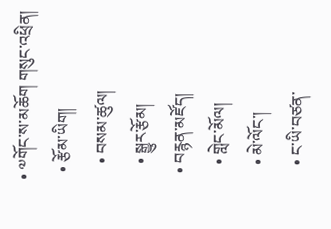• ༧གོང་ས་མཆོག གསུང་འཕྲིན།
  • རྩོམ་ཡིག།
    • བསམ་ཚུལ།
    • སྒྱུར་རྩོམ།
  • བརྙན་མཛོད།
    • གླེང་མོལ།
    • མེ་ལོང་།
    • ང་ཡི་བཙན་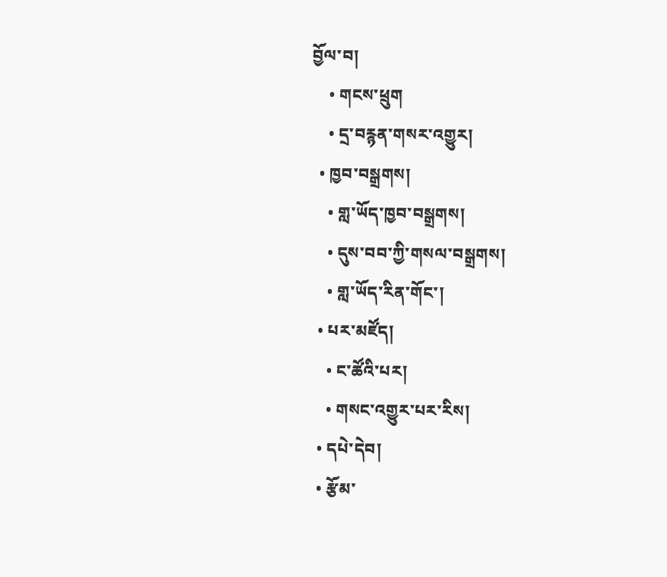བྱོལ་བ།
    • གངས་ཕྲུག
    • དྲ་བརྙན་གསར་འགྱུར།
  • ཁྱབ་བསྒྲགས།
    • གླ་ཡོད་ཁྱབ་བསྒྲགས།
    • དུས་བབ་ཀྱི་གསལ་བསྒྲགས།
    • གླ་ཡོད་རིན་གོང་།
  • པར་མཛོད།
    • ང་ཚོའི་པར།
    • གསང་འགྱུར་པར་རིས།
  • དཔེ་དེབ།
  • རྩོམ་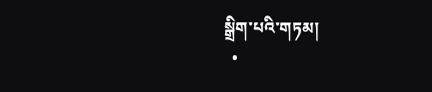སྒྲིག་པའི་གཏམ།
  •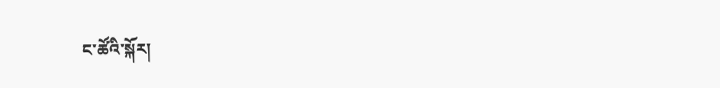ང་ཚོའི་སྐོར།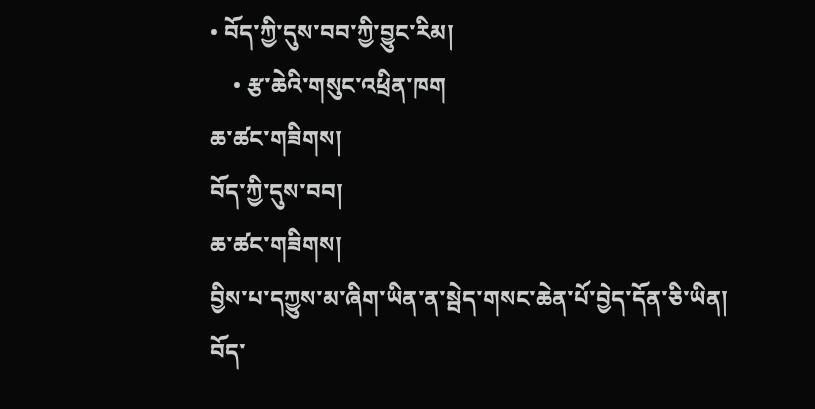• བོད་ཀྱི་དུས་བབ་ཀྱི་བྱུང་རིམ།
    • རྩ་ཆེའི་གསུང་འཕྲིན་ཁག
ཆ་ཚང་གཟིགས།
བོད་ཀྱི་དུས་བབ།
ཆ་ཚང་གཟིགས།
བྱིས་པ་དཀྱུས་མ་ཞིག་ཡིན་ན་སྦེད་གསང་ཆེན་པོ་བྱེད་དོན་ཅི་ཡིན།
བོད་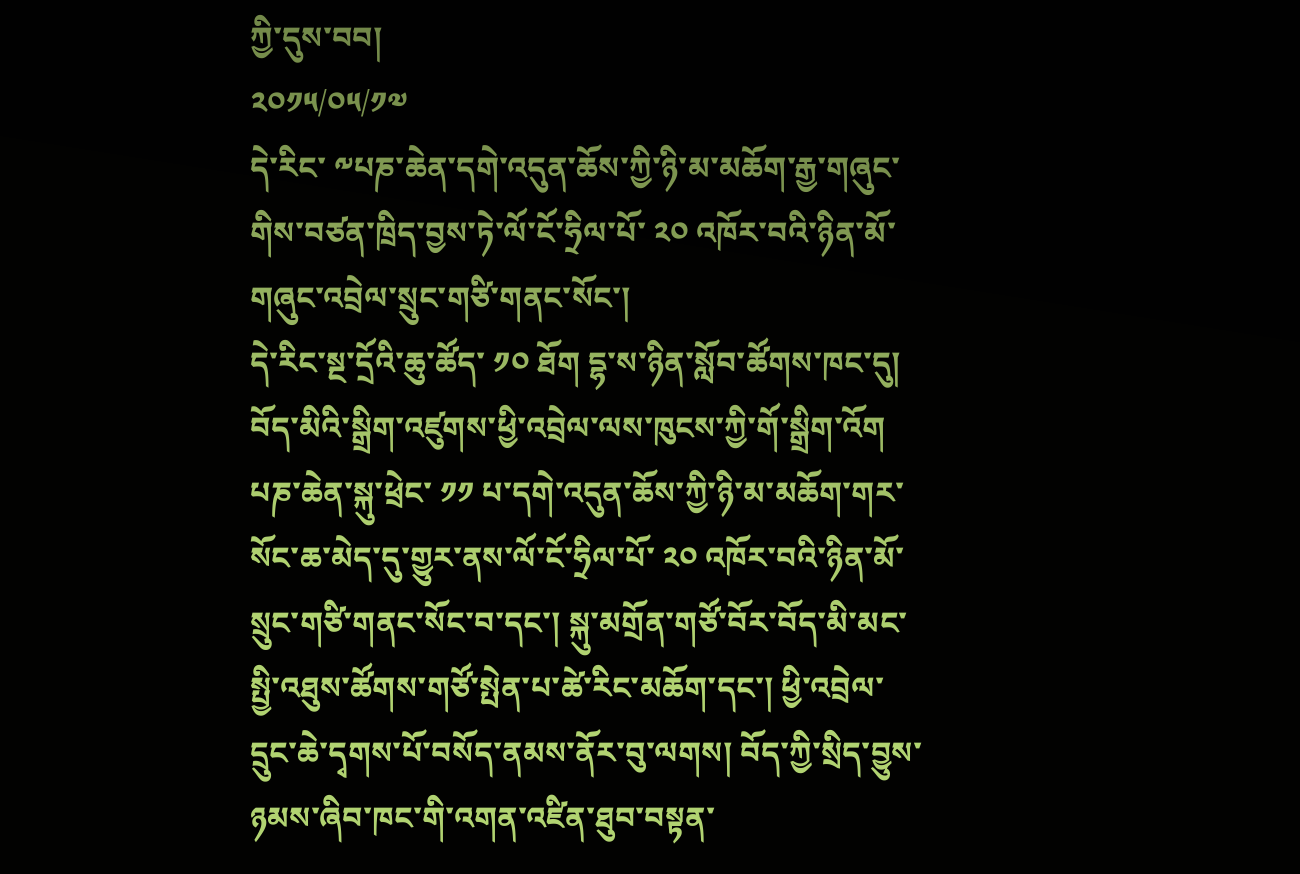ཀྱི་དུས་བབ།
༢༠༡༥/༠༥/༡༧
དེ་རིང་ ༸པཎ་ཆེན་དགེ་འདུན་ཆོས་ཀྱི་ཉི་མ་མཆོག་རྒྱ་གཞུང་གིས་བཙན་ཁྲིད་བྱས་ཏེ་ལོ་ངོ་ཧྲིལ་པོ་ ༢༠ འཁོར་བའི་ཉིན་མོ་གཞུང་འབྲེལ་སྲུང་གཙི་གནང་སོང་།
དེ་རིང་སྔ་དྲོའི་ཆུ་ཚོད་ ༡༠ ཐོག དྷ་ས་ཉིན་སློབ་ཚོགས་ཁང་དུ། བོད་མིའི་སྒྲིག་འཛུགས་ཕྱི་འབྲེལ་ལས་ཁུངས་ཀྱི་གོ་སྒྲིག་འོག པཎ་ཆེན་སྐུ་ཕྲེང་ ༡༡ པ་དགེ་འདུན་ཆོས་ཀྱི་ཉི་མ་མཆོག་གར་སོང་ཆ་མེད་དུ་གྱུར་ནས་ལོ་ངོ་ཧྲིལ་པོ་ ༢༠ འཁོར་བའི་ཉིན་མོ་སྲུང་གཙི་གནང་སོང་བ་དང་། སྐུ་མགྲོན་གཙོ་བོར་བོད་མི་མང་སྤྱི་འཐུས་ཚོགས་གཙོ་སྤེན་པ་ཚེ་རིང་མཆོག་དང་། ཕྱི་འབྲེལ་དྲུང་ཆེ་དྭགས་པོ་བསོད་ནམས་ནོར་བུ་ལགས། བོད་ཀྱི་སྲིད་བྱུས་ཉམས་ཞིབ་ཁང་གི་འགན་འཛིན་ཐུབ་བསྟན་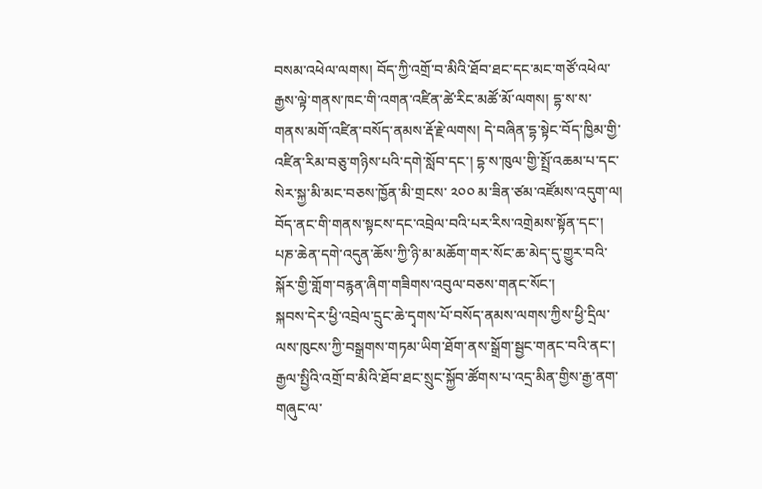བསམ་འཕེལ་ལགས། བོད་ཀྱི་འགྲོ་བ་མིའི་ཐོབ་ཐང་དང་མང་གཙོ་འཕེལ་རྒྱས་ལྟེ་གནས་ཁང་གི་འགན་འཛིན་ཚེ་རིང་མཚོ་མོ་ལགས། དྷ་ས་ས་གནས་མགོ་འཛིན་བསོད་ནམས་རྡོ་རྗེ་ལགས། དེ་བཞིན་དྷ་སྟེང་བོད་ཁྱིམ་གྱི་འཛིན་རིམ་བཅུ་གཉིས་པའི་དགེ་སློབ་དང་། དྷ་ས་ཁུལ་གྱི་སྤྲོ་འཆམ་པ་དང་སེར་སྐྱ་མི་མང་བཅས་ཁྱོན་མི་གྲངས་ ༢༠༠ མ་ཟིན་ཙམ་འཛོམས་འདུག་ལ། བོད་ནང་གི་གནས་སྟངས་དང་འབྲེལ་བའི་པར་རིས་འགྲེམས་སྟོན་དང་། པཎ་ཆེན་དགེ་འདུན་ཆོས་ཀྱི་ཉི་མ་མཆོག་གར་སོང་ཆ་མེད་དུ་གྱུར་བའི་སྐོར་གྱི་གློག་བརྙན་ཞིག་གཟིགས་འབུལ་བཅས་གནང་སོང་།
སྐབས་དེར་ཕྱི་འབྲེལ་དྲུང་ཆེ་དྭགས་པོ་བསོད་ནམས་ལགས་ཀྱིས་ཕྱི་དྲིལ་ལས་ཁུངས་ཀྱི་བསྒྲགས་གཏམ་ཡིག་ཐོག་ནས་སྒྲོག་སྦྱང་གནང་བའི་ནང་། རྒྱལ་སྤྱིའི་འགྲོ་བ་མིའི་ཐོབ་ཐང་སྲུང་སྐྱོབ་ཚོགས་པ་འདྲ་མིན་གྱིས་རྒྱ་ནག་གཞུང་ལ་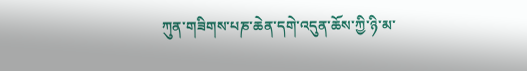ཀུན་གཟིགས་པཎ་ཆེན་དགེ་འདུན་ཆོས་ཀྱི་ཉི་མ་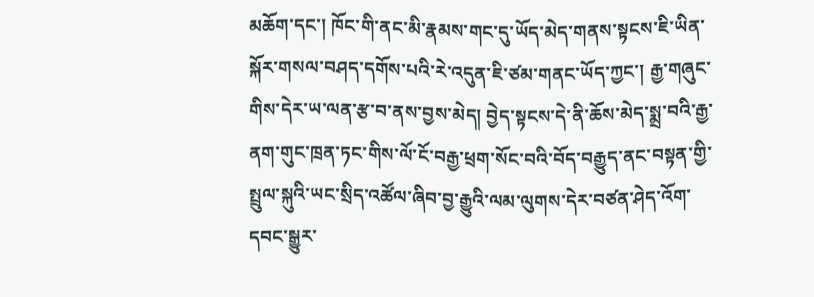མཆོག་དང་། ཁོང་གི་ནང་མི་རྣམས་གང་དུ་ཡོད་མེད་གནས་སྟངས་ཇི་ཡིན་སྐོར་གསལ་བཤད་དགོས་པའི་རེ་འདུན་ཇི་ཙམ་གནང་ཡོད་ཀྱང་། རྒྱ་གཞུང་གིས་དེར་ཡ་ལན་རྩ་བ་ནས་བྱས་མེད། བྱེད་སྟངས་དེ་ནི་ཆོས་མེད་སྨྲ་བའི་རྒྱ་ནག་གུང་ཁྲན་ཏང་གིས་ལོ་ངོ་བརྒྱ་ཕྲག་སོང་བའི་བོད་བརྒྱུད་ནང་བསྟན་གྱི་སྤྲུལ་སྐུའི་ཡང་སྲིད་འཚོལ་ཞིབ་བྱ་རྒྱུའི་ལམ་ལུགས་དེར་བཙན་ཤེད་འོག་དབང་སྒྱུར་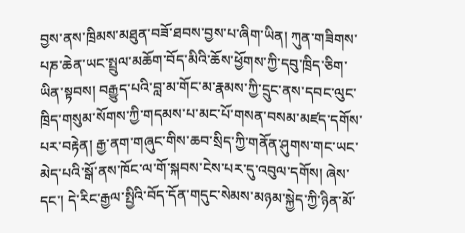བྱས་ནས་ཁྲིམས་མཐུན་བཟོ་ཐབས་བྱས་པ་ཞིག་ཡིན། ཀུན་གཟིགས་པཎ་ཆེན་ཡང་སྤྲུལ་མཆོག་བོད་མིའི་ཆོས་ཕྱོགས་ཀྱི་དབུ་ཁྲིད་ཅིག་ཡིན་སྟབས། བརྒྱུད་པའི་བླ་མ་གོང་མ་རྣམས་ཀྱི་དྲུང་ནས་དབང་ལུང་ཁྲིད་གསུམ་སོགས་ཀྱི་གདམས་པ་མང་པོ་གསན་བསམ་མཛད་དགོས་པར་བརྟེན། རྒྱ་ནག་གཞུང་གིས་ཆབ་སྲིད་ཀྱི་གནོན་ཤུགས་གང་ཡང་མེད་པའི་སྒོ་ནས་ཁོང་ལ་གོ་སྐབས་ངེས་པར་དུ་འབུལ་དགོས། ཞེས་དང་། དེ་རིང་རྒྱལ་སྤྱིའི་བོད་དོན་གདུང་སེམས་མཉམ་སྐྱེད་ཀྱི་ཉིན་མོ་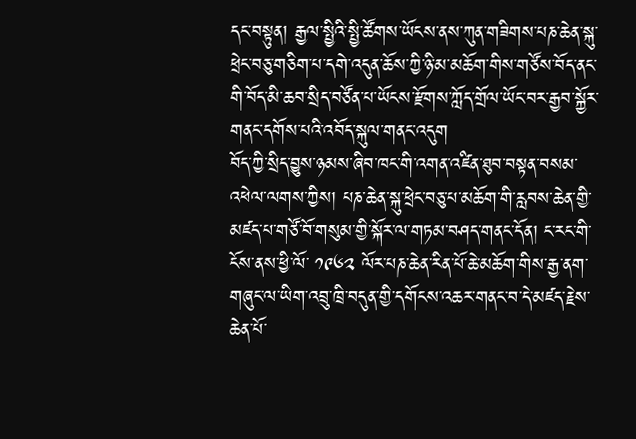དང་བསྟུན། རྒྱལ་སྤྱིའི་སྤྱི་ཚོགས་ཡོངས་ནས་ཀུན་གཟིགས་པཎ་ཆེན་སྐུ་ཕྲེང་བཅུ་གཅིག་པ་དགེ་འདུན་ཆོས་ཀྱི་ཉི་མ་མཆོག་གིས་གཙོས་བོད་ནང་གི་བོད་མི་ཆབ་སྲིད་བཙོན་པ་ཡོངས་རྫོགས་ཀློད་གྲོལ་ཡོང་བར་རྒྱབ་སྐྱོར་གནང་དགོས་པའི་འབོད་སྐུལ་གནང་འདུག
བོད་ཀྱི་སྲིད་བྱུས་ཉམས་ཞིབ་ཁང་གི་འགན་འཛིན་ཐུབ་བསྟན་བསམ་འཕེལ་ལགས་ཀྱིས། པཎ་ཆེན་སྐུ་ཕྲེང་བཅུ་པ་མཆོག་གི་རླབས་ཆེན་གྱི་མཛད་པ་གཙོ་བོ་གསུམ་གྱི་སྐོར་ལ་གཏམ་བཤད་གནང་དོན། ང་རང་གི་ངོས་ནས་ཕྱི་ལོ་ ༡༩༦༢ ལོར་པཎ་ཆེན་རིན་པོ་ཆེ་མཆོག་གིས་རྒྱ་ནག་གཞུང་ལ་ཡིག་འབྲུ་ཁྲི་བདུན་གྱི་དགོངས་འཆར་གནང་བ་དེ་མཛད་རྗེས་ཆེན་པོ་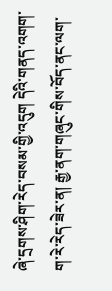ཞེ་དྲགས་ཤིག་རེད་བསམ་གྱི་འདུག དེའི་གནད་འགག་ག་རེ་རེད་ཟེར་ན། རྒྱ་ནག་གཞུང་གིས་བོད་ནང་ལག་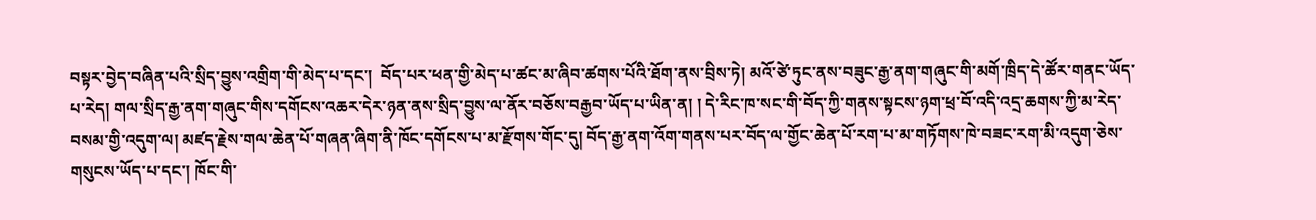བསྟར་བྱེད་བཞིན་པའི་སྲིད་བྱུས་འགྲིག་གི་མེད་པ་དང་།  བོད་པར་ཕན་གྱི་མེད་པ་ཚང་མ་ཞིབ་ཚགས་པོའི་ཐོག་ནས་བྲིས་ཏེ། མའོ་ཙེ་ཏུང་ནས་བཟུང་རྒྱ་ནག་གཞུང་གི་མགོ་ཁྲིད་དེ་ཚོར་གནང་ཡོད་པ་རེད། གལ་སྲིད་རྒྱ་ནག་གཞུང་གིས་དགོངས་འཆར་དེར་ཉན་ནས་སྲིད་བྱུས་ལ་ནོར་བཅོས་བརྒྱབ་ཡོད་པ་ཡིན་ན། ། དེ་རིང་ཁ་སང་གི་བོད་ཀྱི་གནས་སྟངས་ཉག་ཕྲ་བོ་འདི་འདྲ་ཆགས་ཀྱི་མ་རེད་བསམ་གྱི་འདུག་ལ། མཛད་རྗེས་གལ་ཆེན་པོ་གཞན་ཞིག་ནི་ཁོང་དགོངས་པ་མ་རྫོགས་གོང་དུ། བོད་རྒྱ་ནག་འོག་གནས་པར་བོད་ལ་གྱོང་ཆེན་པོ་རག་པ་མ་གཏོགས་ཁེ་བཟང་རག་མི་འདུག་ཅེས་གསུངས་ཡོད་པ་དང་། ཁོང་གི་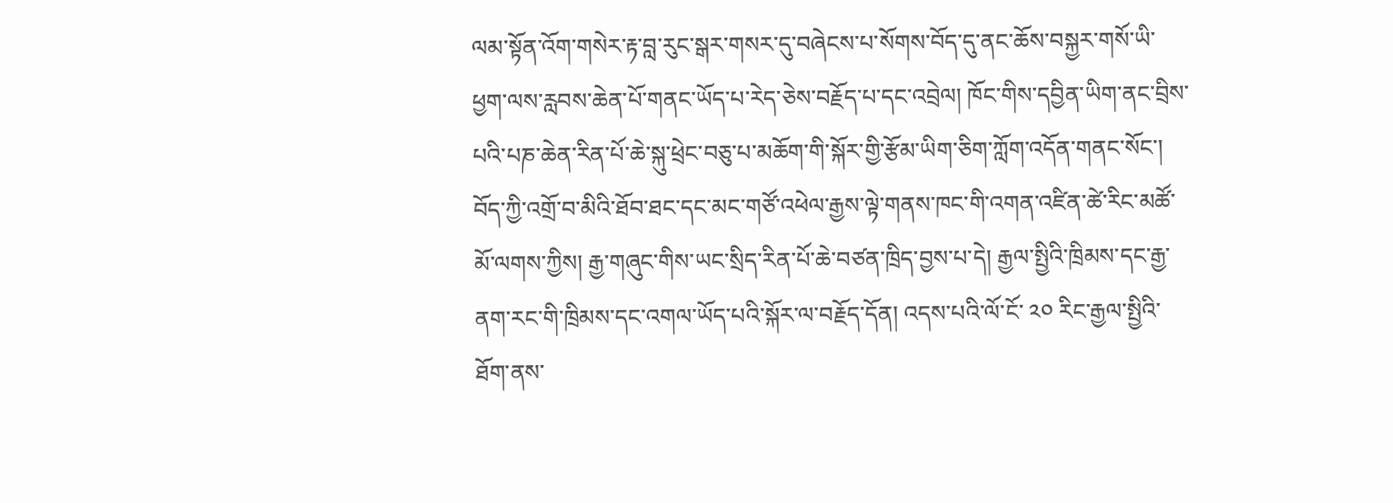ལམ་སྟོན་འོག་གསེར་རྟ་བླ་རུང་སྒར་གསར་དུ་བཞེངས་པ་སོགས་བོད་དུ་ནང་ཆོས་བསྐྱར་གསོ་ཡི་ཕྱག་ལས་རླབས་ཆེན་པོ་གནང་ཡོད་པ་རེད་ཅེས་བརྗོད་པ་དང་འབྲེལ། ཁོང་གིས་དབྱིན་ཡིག་ནང་བྲིས་པའི་པཎ་ཆེན་རིན་པོ་ཆེ་སྐུ་ཕྲེང་བཅུ་པ་མཆོག་གི་སྐོར་གྱི་རྩོམ་ཡིག་ཅིག་ཀློག་འདོན་གནང་སོང་།
བོད་ཀྱི་འགྲོ་བ་མིའི་ཐོབ་ཐང་དང་མང་གཙོ་འཕེལ་རྒྱས་ལྟེ་གནས་ཁང་གི་འགན་འཛིན་ཚེ་རིང་མཚོ་མོ་ལགས་ཀྱིས། རྒྱ་གཞུང་གིས་ཡང་སྲིད་རིན་པོ་ཆེ་བཙན་ཁྲིད་བྱས་པ་དེ། རྒྱལ་སྤྱིའི་ཁྲིམས་དང་རྒྱ་ནག་རང་གི་ཁྲིམས་དང་འགལ་ཡོད་པའི་སྐོར་ལ་བརྗོད་དོན། འདས་པའི་ལོ་ངོ་ ༢༠ རིང་རྒྱལ་སྤྱིའི་ཐོག་ནས་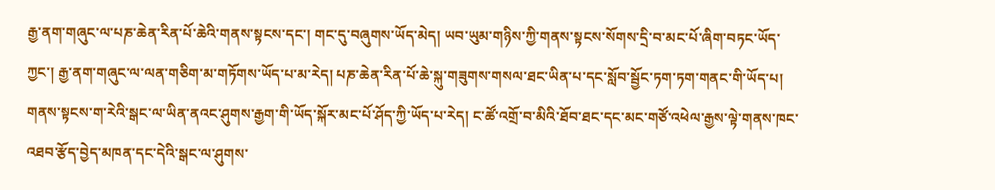རྒྱ་ནག་གཞུང་ལ་པཎ་ཆེན་རིན་པོ་ཆེའི་གནས་སྟངས་དང་། གང་དུ་བཞུགས་ཡོད་མེད། ཡབ་ཡུམ་གཉིས་ཀྱི་གནས་སྟངས་སོགས་དྲི་བ་མང་པོ་ཞིག་བཏང་ཡོད་ཀྱང་། རྒྱ་ནག་གཞུང་ལ་ལན་གཅིག་མ་གཏོགས་ཡོད་པ་མ་རེད། པཎ་ཆེན་རིན་པོ་ཆེ་སྐུ་གཟུགས་གསལ་ཐང་ཡིན་པ་དང་སློབ་སྦྱོང་ཏག་ཏག་གནང་གི་ཡོད་པ། གནས་སྟངས་ག་རེའི་སྒང་ལ་ཡིན་ནའང་ཤུགས་རྒྱག་གི་ཡོད་སྐོར་མང་པོ་ཤོད་ཀྱི་ཡོད་པ་རེད། ང་ཚོ་འགྲོ་བ་མིའི་ཐོབ་ཐང་དང་མང་གཙོ་འཕེལ་རྒྱས་ལྟེ་གནས་ཁང་འཐབ་རྩོད་བྱེད་མཁན་དང་དེའི་སྒང་ལ་ཤུགས་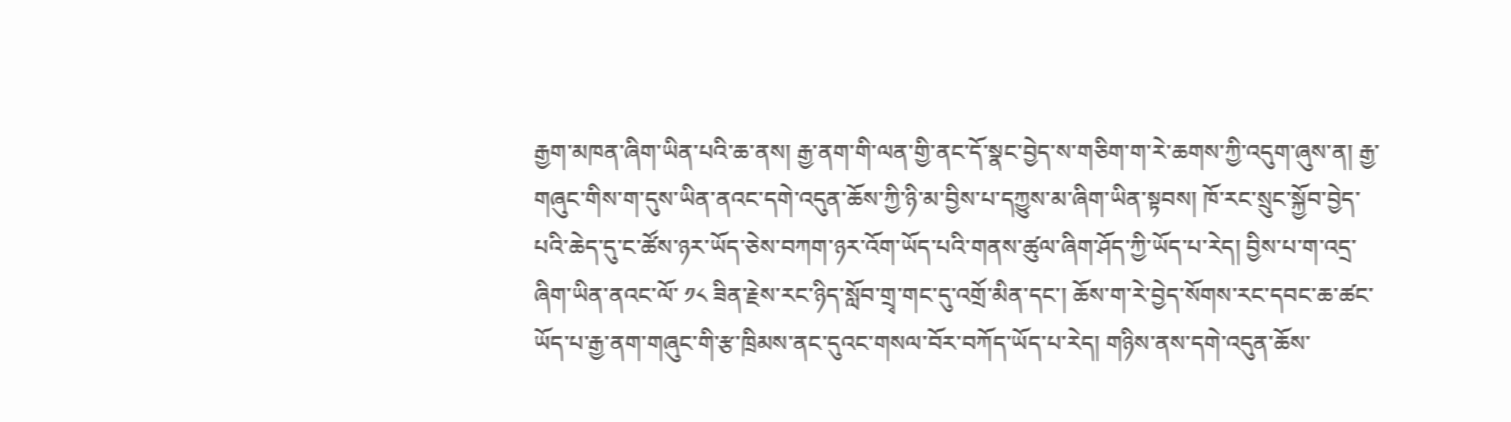རྒྱག་མཁན་ཞིག་ཡིན་པའི་ཆ་ནས། རྒྱ་ནག་གི་ལན་གྱི་ནང་དོ་སྣང་བྱེད་ས་གཅིག་ག་རེ་ཆགས་ཀྱི་འདུག་ཞུས་ན། རྒྱ་གཞུང་གིས་ག་དུས་ཡིན་ནའང་དགེ་འདུན་ཆོས་ཀྱི་ཉི་མ་བྱིས་པ་དཀྱུས་མ་ཞིག་ཡིན་སྟབས། ཁོ་རང་སྲུང་སྐྱོབ་བྱེད་པའི་ཆེད་དུ་ང་ཚོས་ཉར་ཡོད་ཅེས་བཀག་ཉར་འོག་ཡོད་པའི་གནས་ཚུལ་ཞིག་ཤོད་ཀྱི་ཡོད་པ་རེད། བྱིས་པ་ག་འདྲ་ཞིག་ཡིན་ནའང་ལོ་ ༡༨ ཟིན་རྗེས་རང་ཉིད་སློབ་གྲྭ་གང་དུ་འགྲོ་མིན་དང་། ཆོས་ག་རེ་བྱེད་སོགས་རང་དབང་ཆ་ཚང་ཡོད་པ་རྒྱ་ནག་གཞུང་གི་རྩ་ཁྲིམས་ནང་དུའང་གསལ་བོར་བཀོད་ཡོད་པ་རེད། གཉིས་ནས་དགེ་འདུན་ཆོས་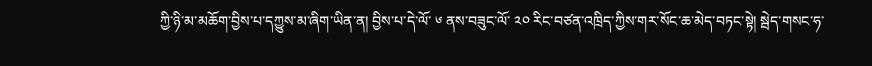ཀྱི་ཉི་མ་མཆོག་བྱིས་པ་དཀྱུས་མ་ཞིག་ཡིན་ན། བྱིས་པ་དེ་ལོ་ ༦ ནས་བཟུང་ལོ་ ༢༠ རིང་བཙན་འཁྲིད་ཀྱིས་གར་སོང་ཆ་མེད་བཏང་སྟེ། སྦེད་གསང་ཧ་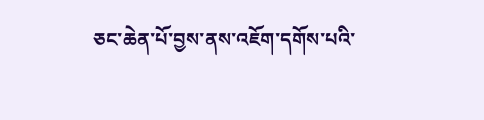ཅང་ཆེན་པོ་བྱས་ནས་འཇོག་དགོས་པའི་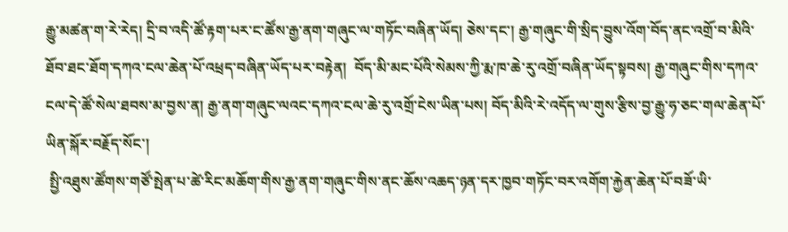རྒྱུ་མཚན་ག་རེ་རེད། དྲི་བ་འདི་ཚོ་རྟག་པར་ང་ཚོས་རྒྱ་ནག་གཞུང་ལ་གཏོང་བཞིན་ཡོད། ཅེས་དང་། རྒྱ་གཞུང་གི་སྲིད་བྱུས་འོག་བོད་ནང་འགྲོ་བ་མིའི་ཐོབ་ཐང་ཐོག་དཀའ་ངལ་ཆེན་པོ་འཕྲད་བཞིན་ཡོད་པར་བརྟེན།  བོད་མི་མང་པོའི་སེམས་ཀྱི་རྨ་ཁ་ཆེ་རུ་འགྲོ་བཞིན་ཡོད་སྟབས། རྒྱ་གཞུང་གིས་དཀའ་ངལ་དེ་ཚོ་སེལ་ཐབས་མ་བྱས་ན། རྒྱ་ནག་གཞུང་ལའང་དཀའ་ངལ་ཆེ་རུ་འགྲོ་ངེས་ཡིན་པས། བོད་མིའི་རེ་འདོད་ལ་གུས་རྩིས་བྱ་རྒྱུ་ཧ་ཅང་གལ་ཆེན་པོ་ཡིན་སྐོར་བརྗོད་སོང་།
 སྤྱི་འཐུས་ཚོགས་གཙོ་སྤེན་པ་ཚེ་རིང་མཆོག་གིས་རྒྱ་ནག་གཞུང་གིས་ནང་ཆོས་འཆད་ཉན་དར་ཁྱབ་གཏོང་བར་འགོག་རྐྱེན་ཆེན་པོ་བཟོ་ཡི་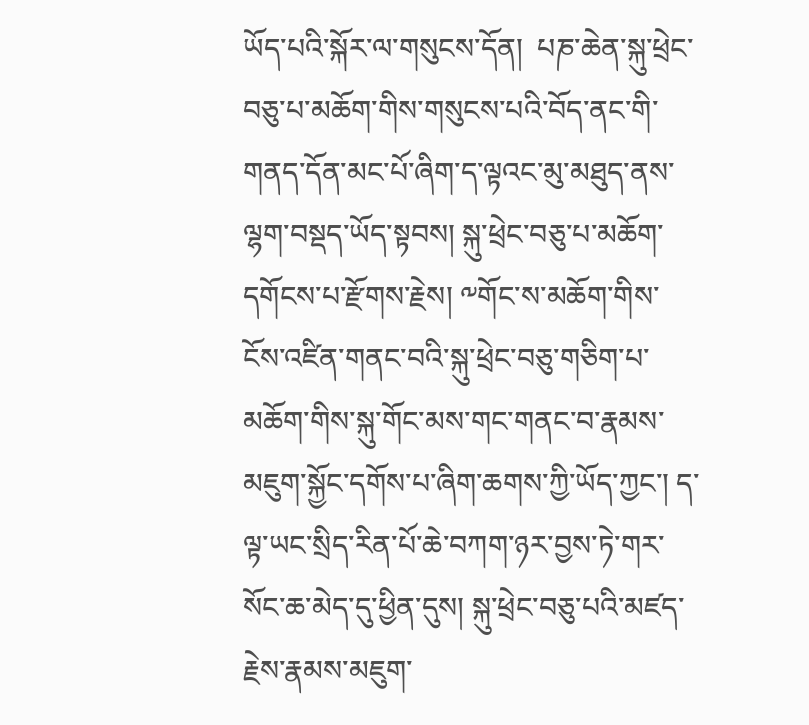ཡོད་པའི་སྐོར་ལ་གསུངས་དོན།  པཎ་ཆེན་སྐུ་ཕྲེང་བཅུ་པ་མཆོག་གིས་གསུངས་པའི་བོད་ནང་གི་གནད་དོན་མང་པོ་ཞིག་ད་ལྟའང་མུ་མཐུད་ནས་ལྷག་བསྡད་ཡོད་སྟབས། སྐུ་ཕྲེང་བཅུ་པ་མཆོག་དགོངས་པ་རྫོགས་རྗེས། ༸གོང་ས་མཆོག་གིས་ངོས་འཛིན་གནང་བའི་སྐུ་ཕྲེང་བཅུ་གཅིག་པ་མཆོག་གིས་སྐུ་གོང་མས་གང་གནང་བ་རྣམས་མཇུག་སྐྱོང་དགོས་པ་ཞིག་ཆགས་ཀྱི་ཡོད་ཀྱང་། ད་ལྟ་ཡང་སྲིད་རིན་པོ་ཆེ་བཀག་ཉར་བྱས་ཏེ་གར་སོང་ཆ་མེད་དུ་ཕྱིན་དུས། སྐུ་ཕྲེང་བཅུ་པའི་མཛད་རྗེས་རྣམས་མཇུག་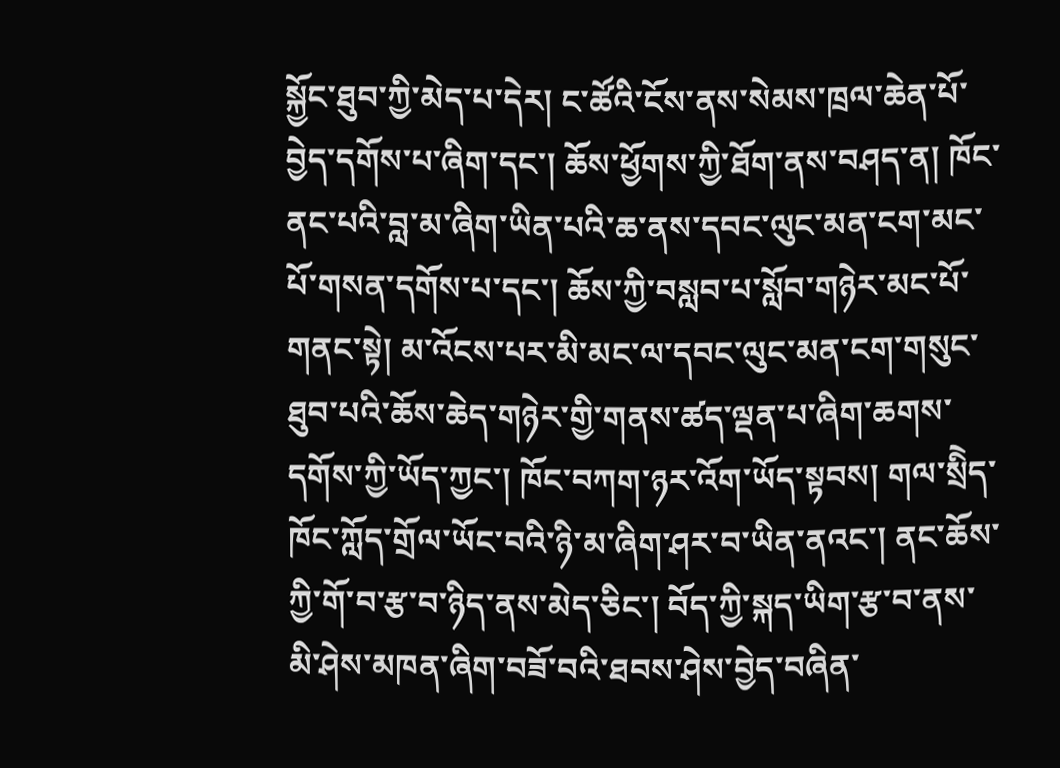སྐྱོང་ཐུབ་ཀྱི་མེད་པ་དེར། ང་ཚོའི་ངོས་ནས་སེམས་ཁྲལ་ཆེན་པོ་བྱེད་དགོས་པ་ཞིག་དང་། ཆོས་ཕྱོགས་ཀྱི་ཐོག་ནས་བཤད་ན། ཁོང་ནང་པའི་བླ་མ་ཞིག་ཡིན་པའི་ཆ་ནས་དབང་ལུང་མན་ངག་མང་པོ་གསན་དགོས་པ་དང་། ཆོས་ཀྱི་བསླབ་པ་སློབ་གཉེར་མང་པོ་གནང་སྟེ། མ་འོངས་པར་མི་མང་ལ་དབང་ལུང་མན་ངག་གསུང་ཐུབ་པའི་ཆོས་ཆེད་གཉེར་གྱི་གནས་ཚད་ལྡན་པ་ཞིག་ཆགས་དགོས་ཀྱི་ཡོད་ཀྱང་། ཁོང་བཀག་ཉར་འོག་ཡོད་སྟབས། གལ་སྲིེད་ཁོང་ཀློད་གྲོལ་ཡོང་བའི་ཉི་མ་ཞིག་ཤར་བ་ཡིན་ནའང་། ནང་ཆོས་ཀྱི་གོ་བ་རྩ་བ་ཉིད་ནས་མེད་ཅིང་། བོད་ཀྱི་སྐད་ཡིག་རྩ་བ་ནས་མི་ཤེས་མཁན་ཞིག་བཟོ་བའི་ཐབས་ཤེས་བྱེད་བཞིན་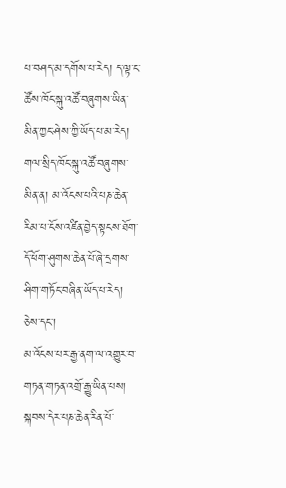པ་བཤད་མ་དགོས་པ་རེད། ད་ལྟ་ང་ཚོས་ཁོང་སྐུ་འཚོ་བཞུགས་ཡིན་མིན་ཀྱང་ཤེས་ཀྱི་ཡོད་པ་མ་རེད། གལ་སྲིད་ཁོང་སྐུ་འཚོ་བཞུགས་མིན་ན། མ་འོངས་པའི་པཎ་ཆེན་རིམ་པ་ངོས་འཛིན་བྱེད་སྟངས་ཐོག་དོ་ཕོག་ཤུགས་ཆེན་པོ་ཞེ་དྲགས་ཤིག་གཏོང་བཞིན་ཡོད་པ་རེད། ཅེས་དང་།
མ་འོངས་པར་རྒྱ་ནག་ལ་འགྱུར་བ་གཏན་གཏན་འགྲོ་རྒྱུ་ཡིན་པས། སྐབས་དེར་པཎ་ཆེན་རིན་པོ་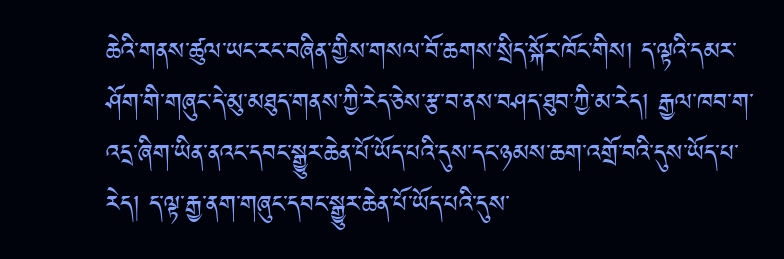ཆེའི་གནས་ཚུལ་ཡང་རང་བཞིན་གྱིས་གསལ་བོ་ཆགས་སྲིད་སྐོར་ཁོང་གིས། ད་ལྟའི་དམར་ཤོག་གི་གཞུང་དེ་མུ་མཐུད་གནས་ཀྱི་རེད་ཅེས་རྩ་བ་ནས་བཤད་ཐུབ་ཀྱི་མ་རེད། རྒྱལ་ཁབ་ག་འདྲ་ཞིག་ཡིན་ནའང་དབང་སྒྱུར་ཆེན་པོ་ཡོད་པའི་དུས་དང་ཉམས་ཆག་འགྲོ་བའི་དུས་ཡོད་པ་རེད། ད་ལྟ་རྒྱ་ནག་གཞུང་དབང་སྒྱུར་ཆེན་པོ་ཡོད་པའི་དུས་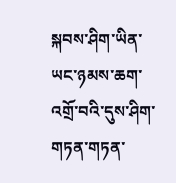སྐབས་ཤིག་ཡིན་ཡང་ཉམས་ཆག་འགྲོ་བའི་དུས་ཤིག་གཏན་གཏན་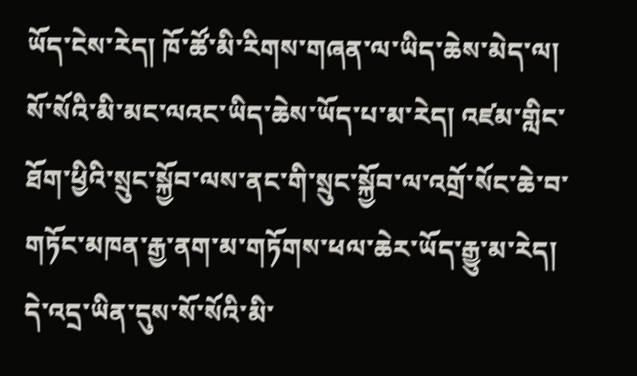ཡོད་ངེས་རེད། ཁོ་ཚོ་མི་རིགས་གཞན་ལ་ཡིད་ཆེས་མེད་ལ། སོ་སོའི་མི་མང་ལའང་ཡིད་ཆེས་ཡོད་པ་མ་རེད། འཛམ་གླིང་ཐོག་ཕྱིའི་སྲུང་སྐྱོབ་ལས་ནང་གི་སྲུང་སྐྱོབ་ལ་འགྲོ་སོང་ཆེ་བ་གཏོང་མཁན་རྒྱ་ནག་མ་གཏོགས་ཕལ་ཆེར་ཡོད་རྒྱུ་མ་རེད། དེ་འདྲ་ཡིན་དུས་སོ་སོའི་མི་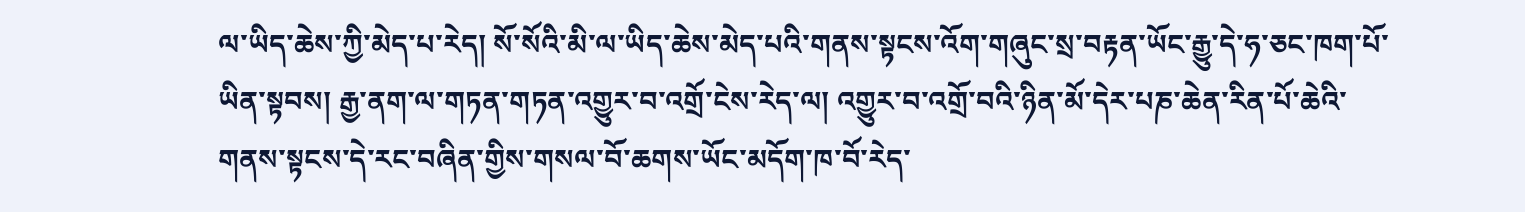ལ་ཡིད་ཆེས་ཀྱི་མེད་པ་རེད། སོ་སོའི་མི་ལ་ཡིད་ཆེས་མེད་པའི་གནས་སྟངས་འོག་གཞུང་སྲ་བརྟན་ཡོང་རྒྱུ་དེ་ཧ་ཅང་ཁག་པོ་ཡིན་སྟབས། རྒྱ་ནག་ལ་གཏན་གཏན་འགྱུར་བ་འགྲོ་ངེས་རེད་ལ། འགྱུར་བ་འགྲོ་བའི་ཉིན་མོ་དེར་པཎ་ཆེན་རིན་པོ་ཆེའི་གནས་སྟངས་དེ་རང་བཞིན་གྱིས་གསལ་བོ་ཆགས་ཡོང་མདོག་ཁ་བོ་རེད་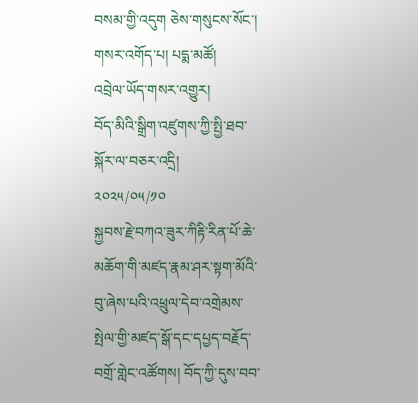བསམ་གྱི་འདུག ཅེས་གསུངས་སོང་།
གསར་འགོད་པ། པདྨ་མཚོ།
འབྲེལ་ཡོད་གསར་འགྱུར།
བོད་མིའི་སྒྲིག་འཛུགས་ཀྱི་སྤྱི་ཐབ་སྐོར་ལ་བཅར་འདྲི།
༢༠༢༥/༠༥/༡༠
སྐྱབས་རྗེ་བཀའ་ཟུར་ཀིརྟི་རིན་པོ་ཆེ་མཆོག་གི་མཛད་རྣམ་ཤར་སྟག་མོའི་བུ་ཞེས་པའི་འཕྲུལ་དེབ་འགྲེམས་སྤེལ་གྱི་མཛད་སྒོ་དང་དཔྱད་བརྗོད་བགྲོ་གླེང་འཚོགས། བོད་ཀྱི་དུས་བབ་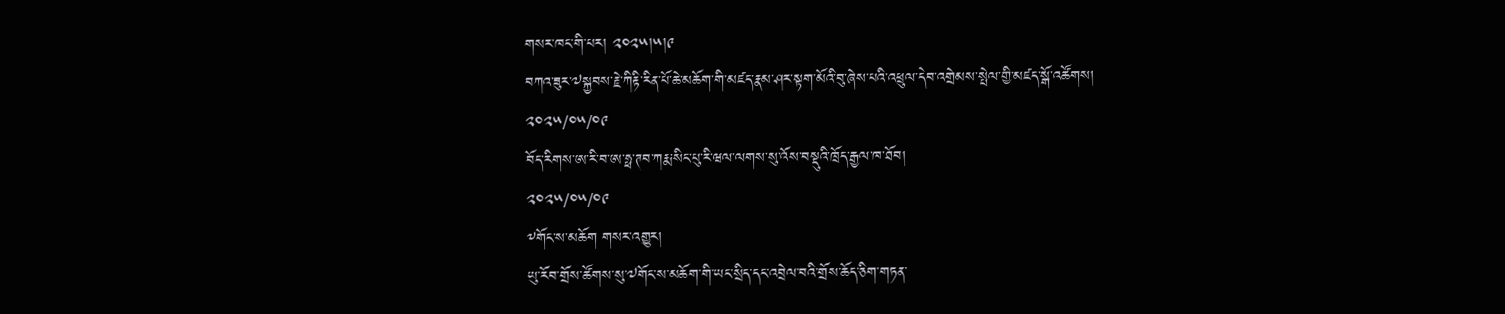གསར་ཁང་གི་པར། ༢༠༢༥།༥།༩
བཀའ་ཟུར་༧སྐྱབས་རྗེ་ཀིརྟི་རིན་པོ་ཆེ་མཆོག་གི་མཛད་རྣམ་ཤར་སྟག་མོའི་བུ་ཞེས་པའི་འཕྲུལ་དེབ་འགྲེམས་སྤེལ་གྱི་མཛད་སྒོ་འཚོགས།
༢༠༢༥/༠༥/༠༩
བོད་རིགས་ཨ་རི་བ་ཨ་ཧྥ་ཊབ་ཀརྨ་སིང་པུ་རི་ཝལ་ལགས་སུ་འོས་བསྡུའི་ཁྲོད་རྒྱལ་ཁ་ཐོབ།
༢༠༢༥/༠༥/༠༩
༸གོང་ས་མཆོག གསར་འགྱུར།
ཡུ་རོབ་གྲོས་ཚོགས་སུ་༧གོང་ས་མཆོག་གི་ཡང་སྲིད་དང་འབྲེལ་བའི་གྲོས་ཆོད་ཅིག་གཏན་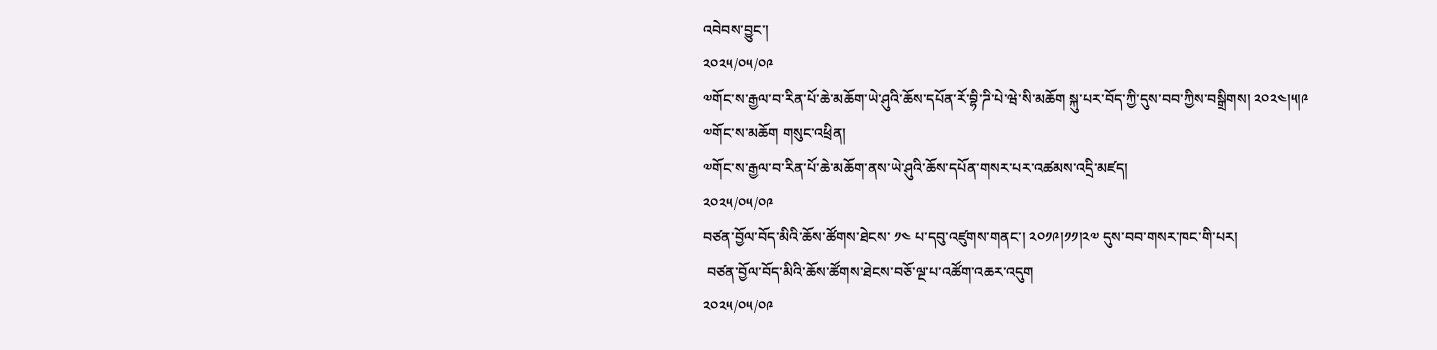འབེབས་བྱུང་།
༢༠༢༥/༠༥/༠༩
༧གོང་ས་རྒྱལ་བ་རིན་པོ་ཆེ་མཆོག་ཡེ་ཤུའི་ཆོས་དཔོན་རོ་བྷི་ཌི་པེ་ཝེ་སི་མཆོག སྐུ་པར་བོད་ཀྱི་དུས་བབ་ཀྱིས་བསྒྲིགས། ༢༠༢༤།༥།༩
༧གོང་ས་མཆོག གསུང་འཕྲིན།
༧གོང་ས་རྒྱལ་བ་རིན་པོ་ཆེ་མཆོག་ནས་ཡེ་ཤུའི་ཆོས་དཔོན་གསར་པར་འཚམས་འདྲི་མཛད།
༢༠༢༥/༠༥/༠༩
བཙན་བྱོལ་བོད་མིའི་ཆོས་ཚོགས་ཐེངས་ ༡༤ པ་དབུ་འཛུགས་གནང་། ༢༠༡༩།༡༡།༢༧ དུས་བབ་གསར་ཁང་གི་པར།
 བཙན་བྱོལ་བོད་མིའི་ཆོས་ཚོགས་ཐེངས་བཅོ་ལྔ་པ་འཚོག་འཆར་འདུག
༢༠༢༥/༠༥/༠༩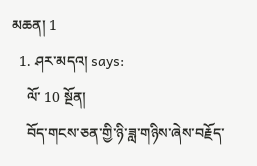མཆན། 1
  1. ཤར་མདའ། says:
    ལོ་ 10 སྔོན།
    བོད་གངས་ཅན་གྱི་ཉི་ཟླ་གཉིས་ཞེས་བརྗོད་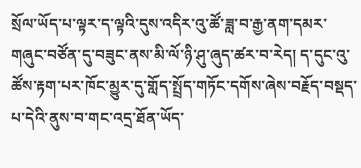སྲོལ་ཡོད་པ་ལྟར་ད་ལྟའི་དུས་འདིར་འུ་ཚོ་ཟླ་བ་རྒྱ་ནག་དམར་གཞུང་བཙོན་དུ་བཟུང་ནས་མི་ལོ་ཉི་ཤུ་ཞུད་ཚར་བ་རེད། ད་དུང་འུ་ཚོས་རྟག་པར་ཁོང་མྱུར་དུ་གློད་སྤྲོད་གཏོང་དགོས་ཞེས་བརྗོད་བསྡད་པ་དེའི་ནུས་བ་གང་འདྲ་ཐོན་ཡོད་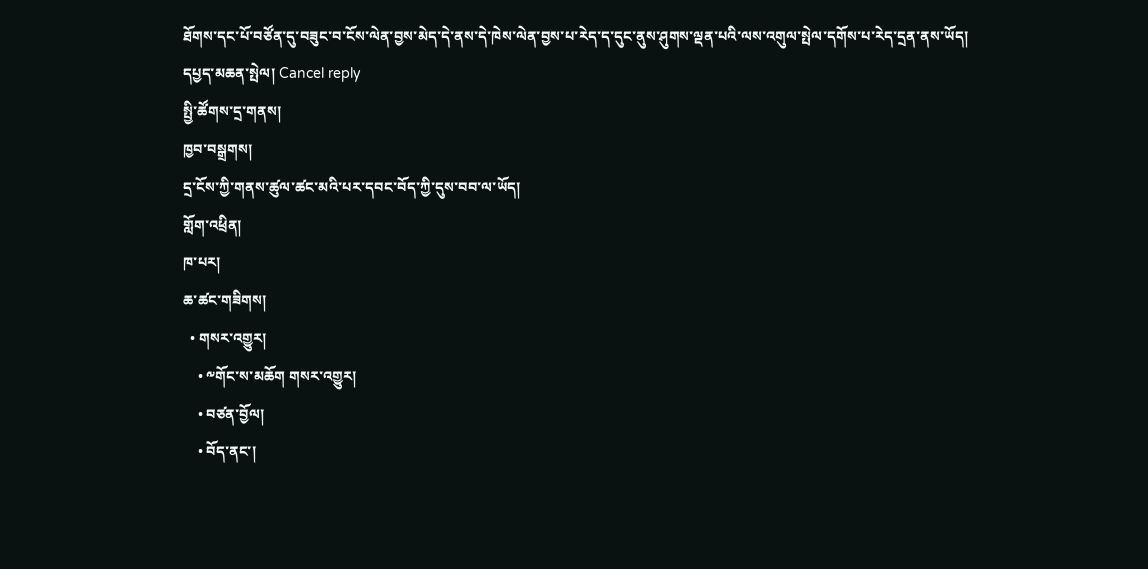ཐོགས་དང་པོ་བཙོན་དུ་བཟུང་བ་ངོས་ལེན་བྱས་མེད་དེ་ནས་དེ་ཁེས་ལེན་བྱས་པ་རེད་ད་དུང་ནུས་ཤུགས་ལྡན་པའི་ལས་འགུལ་སྤེལ་དགོས་པ་རེད་དྲན་ནས་ཡོད།
དཔྱད་མཆན་སྤེལ། Cancel reply
སྤྱི་ཚོགས་དྲ་གནས།
ཁྱབ་བསྒྲགས།
དྲ་ངོས་ཀྱི་གནས་ཚུལ་ཚང་མའི་པར་དབང་བོད་ཀྱི་དུས་བབ་ལ་ཡོད།
གློག་འཕྲིན།
ཁ་པར།
ཆ་ཚང་གཟིགས།
  • གསར་འགྱུར།
    • ༸གོང་ས་མཆོག གསར་འགྱུར།
    • བཙན་བྱོལ།
    • བོད་ནང་།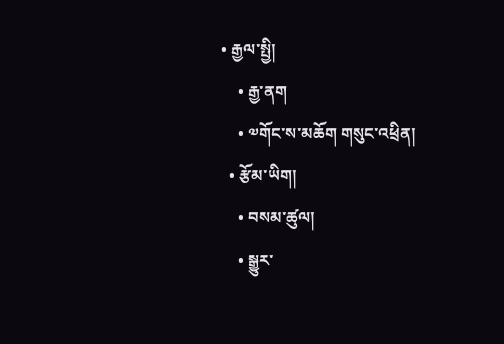• རྒྱལ་སྤྱི།
    • རྒྱ་ནག
    • ༧གོང་ས་མཆོག གསུང་འཕྲིན།
  • རྩོམ་ཡིག།
    • བསམ་ཚུལ།
    • སྒྱུར་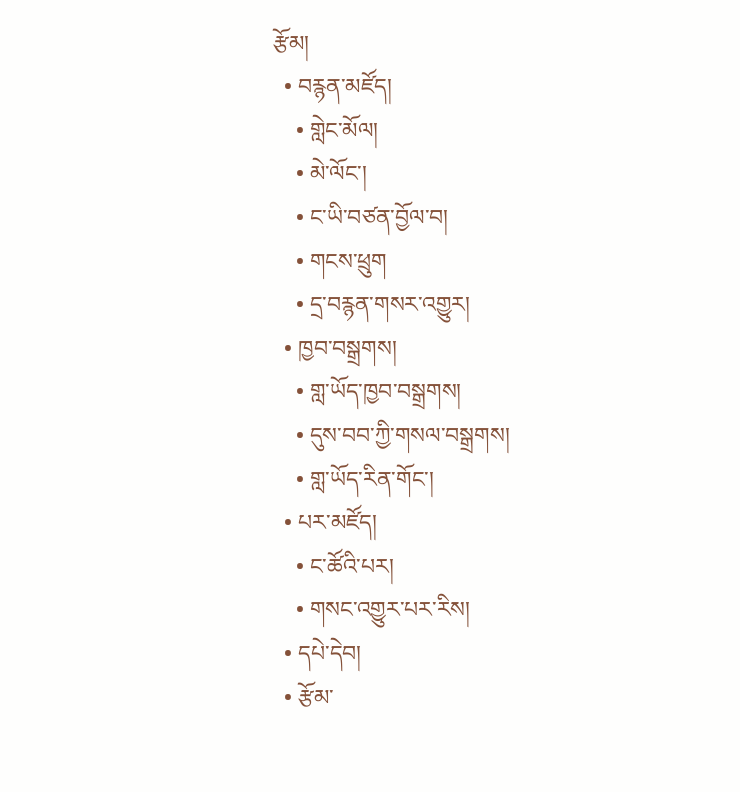རྩོམ།
  • བརྙན་མཛོད།
    • གླེང་མོལ།
    • མེ་ལོང་།
    • ང་ཡི་བཙན་བྱོལ་བ།
    • གངས་ཕྲུག
    • དྲ་བརྙན་གསར་འགྱུར།
  • ཁྱབ་བསྒྲགས།
    • གླ་ཡོད་ཁྱབ་བསྒྲགས།
    • དུས་བབ་ཀྱི་གསལ་བསྒྲགས།
    • གླ་ཡོད་རིན་གོང་།
  • པར་མཛོད།
    • ང་ཚོའི་པར།
    • གསང་འགྱུར་པར་རིས།
  • དཔེ་དེབ།
  • རྩོམ་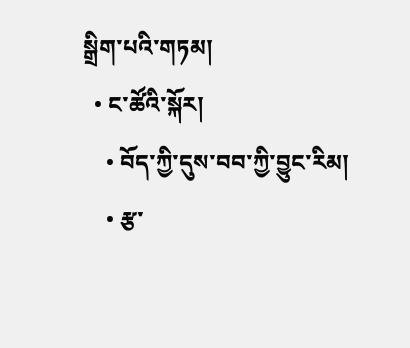སྒྲིག་པའི་གཏམ།
  • ང་ཚོའི་སྐོར།
    • བོད་ཀྱི་དུས་བབ་ཀྱི་བྱུང་རིམ།
    • རྩ་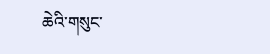ཆེའི་གསུང་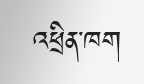འཕྲིན་ཁག